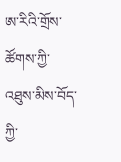ཨ་རིའི་གྲོས་ཚོགས་ཀྱི་འཐུས་མིས་བོད་ཀྱི་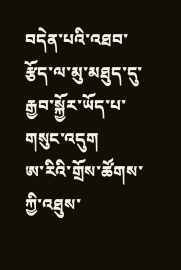བདེན་པའི་འཐབ་རྩོད་ལ་མུ་མཐུད་དུ་རྒྱབ་སྐྱོར་ཡོད་པ་གསུང་འདུག
ཨ་རིའི་གྲོས་ཚོགས་ཀྱི་འཐུས་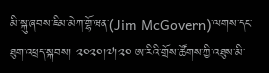མི་སྐུ་ཞབས་ཇིམ་མེཀ་གྷོ་ཝན་(Jim McGovern)་ལགས་དང་ཐུག་འཕྲད་སྐབས། ༢༠༢༠།༧།༢༠ ཨ་རིའི་གྲོས་ཚོགས་ཀྱི་འཐུས་མི་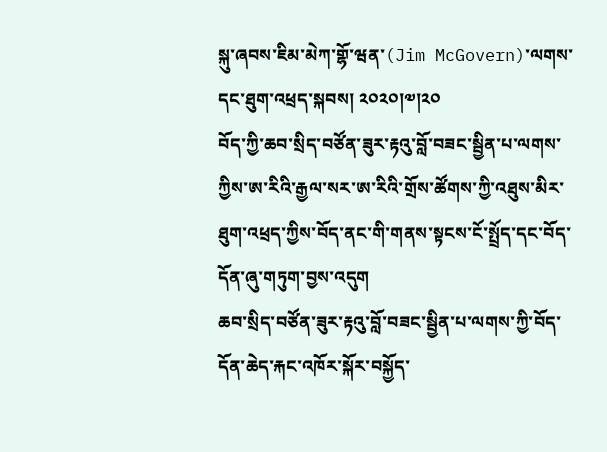སྐུ་ཞབས་ཇིམ་མེཀ་གྷོ་ཝན་(Jim McGovern)་ལགས་དང་ཐུག་འཕྲད་སྐབས། ༢༠༢༠།༧།༢༠
བོད་ཀྱི་ཆབ་སྲིད་བཙོན་ཟུར་རྟའུ་བློ་བཟང་སྦྱིན་པ་ལགས་ཀྱིས་ཨ་རིའི་རྒྱལ་སར་ཨ་རིའི་གྲོས་ཚོགས་ཀྱི་འཐུས་མིར་ཐུག་འཕྲད་ཀྱིས་བོད་ནང་གི་གནས་སྟངས་ངོ་སྤྲོད་དང་བོད་དོན་ཞུ་གཏུག་བྱས་འདུག
ཆབ་སྲིད་བཙོན་ཟུར་རྟའུ་བློ་བཟང་སྦྱིན་པ་ལགས་ཀྱི་བོད་དོན་ཆེད་རྐང་འཁོར་སྐོར་བསྐྱོད་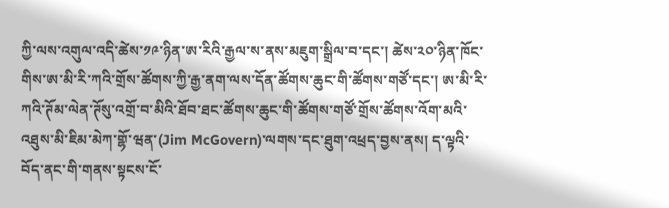ཀྱི་ལས་འགུལ་འདི་ཚེས་༡༩་ཉིན་ཨ་རིའི་རྒྱལ་ས་ནས་མཇུག་སྒྲིལ་བ་དང་། ཚེས་༢༠་ཉིན་ཁོང་གིས་ཨ་མི་རི་ཀའི་གྲོས་ཚོགས་ཀྱི་རྒྱ་ནག་ལས་དོན་ཚོགས་ཆུང་གི་ཚོགས་གཙོ་དང་། ཨ་མི་རི་ཀའི་ཊོམ་ལེན་ཊོསུ་འགྲོ་བ་མིའི་ཐོབ་ཐང་ཚོགས་ཆུང་གི་ཚོགས་གཙོ་གྲོས་ཚོགས་འོག་མའི་འཐུས་མི་ཇིམ་མེཀ་གྷོ་ཝན་(Jim McGovern)་ལགས་དང་ཐུག་འཕྲད་བྱས་ནས། ད་ལྟའི་བོད་ནང་གི་གནས་སྟངས་ངོ་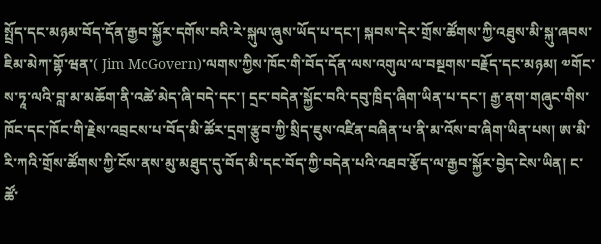སྤྲོད་དང་མཉམ་བོད་དོན་རྒྱབ་སྐྱོར་དགོས་བའི་རེ་སྐུལ་ཞུས་ཡོད་པ་དང་། སྐབས་དེར་གྲོས་ཚོགས་ཀྱི་འཐུས་མི་སྐུ་ཞབས་ཇིམ་མེཀ་གྷོ་ཝན་( Jim McGovern)་ལགས་ཀྱིས་ཁོང་གི་བོད་དོན་ལས་འགུལ་ལ་བསྔགས་བརྗོད་དང་མཉམ། ༧གོང་ས་ཏཱ་ལའི་བླ་མ་མཆོག་ནི་འཚེ་མེད་ཞི་བདེ་དང་། དྲང་བདེན་སྐྱོང་བའི་དབུ་ཁྲིད་ཞིག་ཡིན་པ་དང་། རྒྱ་ནག་གཞུང་གིས་ཁོང་དང་ཁོང་གི་རྗེས་འབྲངས་པ་བོད་མི་ཚོར་དྲག་རྩུབ་ཀྱི་སྲིད་ཇུས་འཛིན་བཞིན་པ་ནི་མ་འོས་བ་ཞིག་ཡིན་པས། ཨ་མི་རི་ཀའི་གྲོས་ཚོགས་ཀྱི་ངོས་ནས་མུ་མཐུད་དུ་བོད་མི་དང་བོད་ཀྱི་བདེན་པའི་འཐབ་རྩོད་ལ་རྒྱབ་སྐྱོར་བྱེད་ངེས་ཡིན། ང་ཚོ་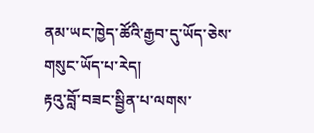ནམ་ཡང་ཁྱེད་ཚོའི་རྒྱབ་དུ་ཡོད་ཅེས་གསུང་ཡོད་པ་རེད།
རྟའུ་བློ་བཟང་སྦྱིན་པ་ལགས་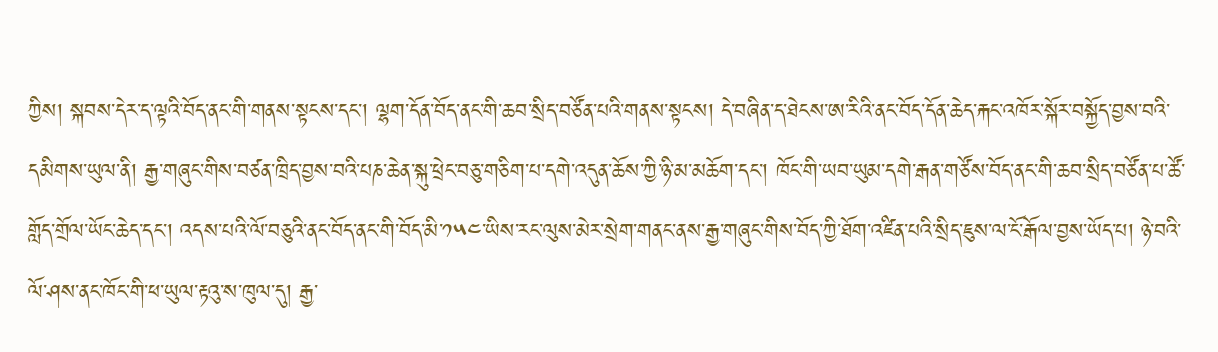ཀྱིས། སྐབས་དེར་ད་ལྟའི་བོད་ནང་གི་གནས་སྟངས་དང་། ལྷག་དོན་བོད་ནང་གི་ཆབ་སྲིད་བཙོན་པའི་གནས་སྟངས། དེ་བཞིན་ད་ཐེངས་ཨ་རིའི་ནང་བོད་དོན་ཆེད་རྐང་འཁོར་སྐོར་བསྐྱོད་བྱས་བའི་དམིགས་ཡུལ་ནི། རྒྱ་གཞུང་གིས་བཙན་ཁྲིད་བྱས་བའི་པཎ་ཆེན་སྐུ་ཕྲེང་བཅུ་གཅིག་པ་དགེ་འདུན་ཆོས་ཀྱི་ཉི་མ་མཆོག་དང་། ཁོང་གི་ཡབ་ཡུམ་དགེ་རྒན་གཙོས་བོད་ནང་གི་ཆབ་སྲིད་བཙོན་པ་ཚོ་གློད་གྲོལ་ཡོང་ཆེད་དང་། འདས་པའི་ལོ་བཅུའི་ནང་བོད་ནང་གི་བོད་མི་༡༥༤་ཡིས་རང་ལུས་མེར་སྲེག་གནང་ནས་རྒྱ་གཞུང་གིས་བོད་ཀྱི་ཐོག་འཛིན་པའི་སྲིད་ཇུས་ལ་ངོ་རྒོལ་བྱས་ཡོད་པ། ཉེ་བའི་ལོ་ཤས་ནང་ཁོང་གི་ཕ་ཡུལ་རྟའུ་ས་ཁུལ་དུ། རྒྱ་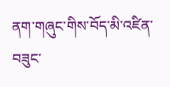ནག་གཞུང་གིས་བོད་མི་འཛིན་བཟུང་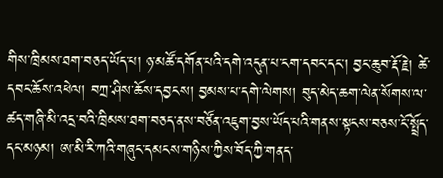གིས་ཁྲིམས་ཐག་བཅད་ཡོད་པ། ཉ་མཚོ་དགོན་པའི་དགེ་འདུན་པ་ངག་དབང་དང་། བྱང་ཆུབ་རྡོ་རྗེ། ཚེ་དབང་ཆོས་འཕེལ། བཀྲ་ཤིས་ཆོས་དབྱངས། བྱམས་པ་དགེ་ལེགས། བུད་མེད་ཆག་ལེན་སོགས་ལ་ཚད་གཞི་མི་འདྲ་བའི་ཁྲིམས་ཐག་བཅད་ནས་བཙོན་འཇུག་བྱས་ཡོད་པའི་གནས་སྟངས་བཅས་ངོ་སྤྲོད་དང་མཉམ། ཨ་མི་རི་ཀའི་གཞུང་དམངས་གཉིས་ཀྱིས་བོད་ཀྱི་གནད་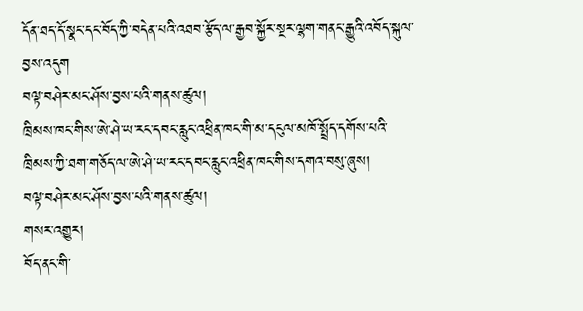དོན་ཐད་དོ་སྣང་དང་བོད་ཀྱི་བདེན་པའི་འཐབ་རྩོད་ལ་རྒྱབ་སྐྱོར་སྔར་ལྷག་གནང་རྒྱུའི་འབོད་སྐུལ་བྱས་འདུག
བལྟ་བཤེར་མང་ཤོས་བྱས་པའི་གནས་ཚུལ།
ཁྲིམས་ཁང་གིས་ཨེ་ཤེ་ཡ་རང་དབང་རླུང་འཕྲིན་ཁང་གི་མ་དངུལ་མཁོ་སྤྲོད་དགོས་པའི་ཁྲིམས་ཀྱི་ཐག་གཅོད་ལ་ཨེ་ཤེ་ཡ་རང་དབང་རླུང་འཕྲིན་ཁང་གིས་དགའ་བསུ་ཞུས།
བལྟ་བཤེར་མང་ཤོས་བྱས་པའི་གནས་ཚུལ།
གསར་འགྱུར།
བོད་ནང་གི་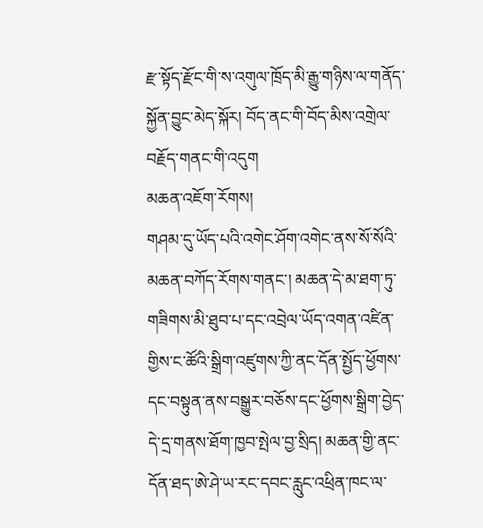རྫ་སྟོད་རྫོང་གི་ས་འགུལ་ཁྲོད་མི་རྒྱུ་གཉིས་ལ་གནོད་སྐྱོན་བྱུང་མེད་སྐོར། བོད་ནང་གི་བོད་མིས་འགྲེལ་བརྗོད་གནང་གི་འདུག
མཆན་འཇོག་རོགས།
གཤམ་དུ་ཡོད་པའི་འགེང་ཤོག་འགེང་ནས་སོ་སོའི་མཆན་བཀོད་རོགས་གནང་། མཆན་དེ་མ་ཐག་ཏུ་གཟིགས་མི་ཐུབ་པ་དང་འབྲེལ་ཡོད་འགན་འཛིན་གྱིས་ང་ཚོའི་སྒྲིག་འཛུགས་ཀྱི་ནང་དོན་སྤྱོད་ཕྱོགས་དང་བསྟུན་ནས་བསྒྱུར་བཅོས་དང་ཕྱོགས་སྒྲིག་བྱེད་དེ་དྲ་གནས་ཐོག་ཁྱབ་སྤེལ་བྱ་སྲིད། མཆན་གྱི་ནང་དོན་ཐད་ཨེ་ཤེ་ཡ་རང་དབང་རླུང་འཕྲིན་ཁང་ལ་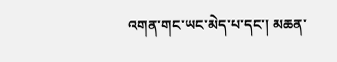འགན་གང་ཡང་མེད་པ་དང་། མཆན་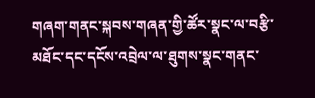གཞག་གནང་སྐབས་གཞན་གྱི་ཚོར་སྣང་ལ་བརྩི་མཐོང་དང་དངོས་འབྲེལ་ལ་ཐུགས་སྣང་གནང་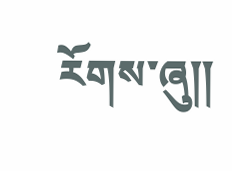རོགས་ཞུ༎